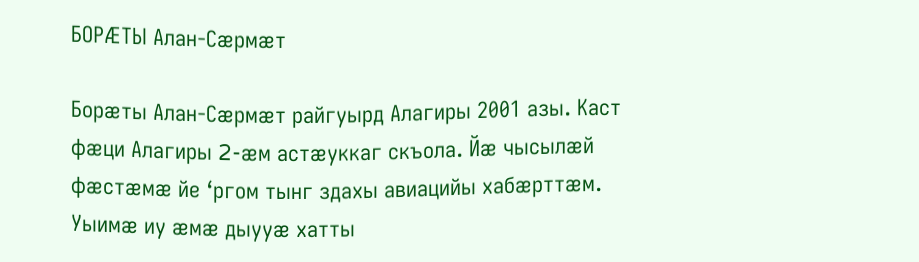БОРÆТЫ Алан-Сæрмæт

Борæты Алан-Сæрмæт райгуырд Алагиры 2001 азы. Каст фæци Алагиры 2-æм астæуккаг скъола. Йæ чысылæй фæстæмæ йе ‘ргом тынг здахы авиацийы хабæрттæм. Уыимæ иу æмæ дыууæ хатты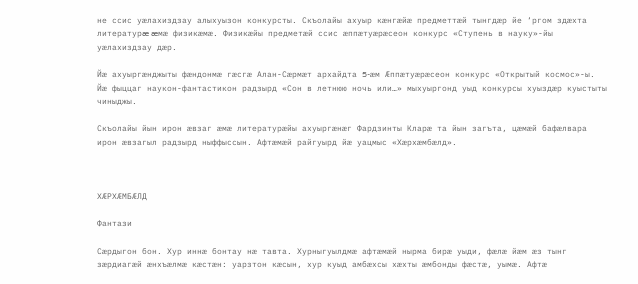не ссис уæлахиздзау алыхуызон конкурсты. Скъолайы ахуыр кæнгæйæ предметтæй тынгдæр йе ‘ргом здæхта литературæ æмæ физикæмæ. Физикæйы предметæй ссис æппæтуæрæсеон конкурс «Ступень в науку»-йы уæлахиздзау дæр.

Йæ ахуыргæнджыты фæндонмæ гæсгæ Алан-Сæрмæт архайдта 5-æм Æппæтуæрæсеон конкурс «Открытый космос»-ы. Йæ фыццаг наукон-фантастикон радзырд «Сон в летнюю ночь или…» мыхуыргонд уыд конкурсы хуыздæр куыстыты чиныджы.

Скъолайы йын ирон æвзаг æмæ литературæйы ахуыргæнæг Фардзинты Кларæ та йын загъта, цæмæй бафæлвара ирон æвзагыл радзырд ныффыссын. Афтæмæй райгуырд йæ уацмыс «Хæрхæмбæлд».



ХÆРХÆМБÆЛД

Фантази

Сæрдыгон бон. Хур иннæ бонтау нæ тавта. Хурныгуылдмæ афтæмæй нырма бирæ уыди, фæлæ йæм æз тынг зæрдиагæй æнхъæлмæ кæстæн: уарзтон кæсын, хур куыд амбæхсы хæхты æмбонды фæстæ, уымæ. Афтæ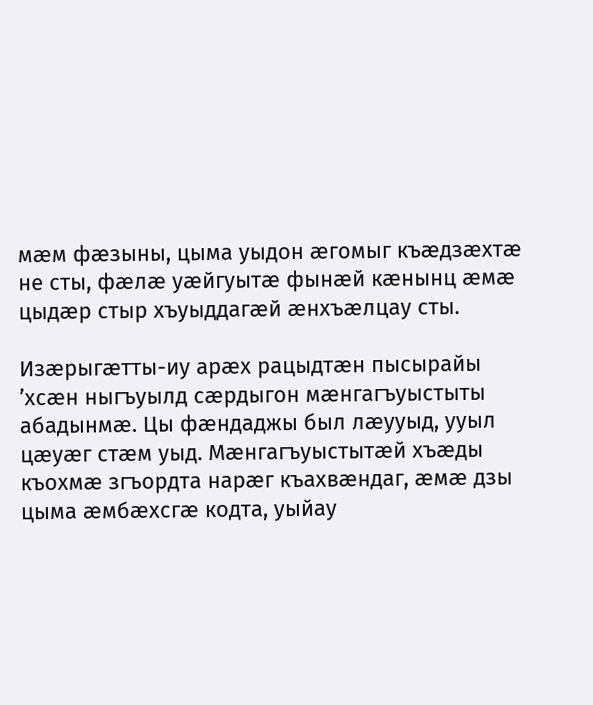мæм фæзыны, цыма уыдон æгомыг къæдзæхтæ не сты, фæлæ уæйгуытæ фынæй кæнынц æмæ цыдæр стыр хъуыддагæй æнхъæлцау сты.

Изæрыгæтты-иу арæх рацыдтæн пысырайы ’хсæн ныгъуылд сæрдыгон мæнгагъуыстыты абадынмæ. Цы фæндаджы был лæууыд, ууыл цæуæг стæм уыд. Мæнгагъуыстытæй хъæды къохмæ згъордта нарæг къахвæндаг, æмæ дзы цыма æмбæхсгæ кодта, уыйау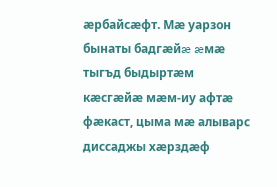æрбайсæфт. Мæ уарзон бынаты бадгæйæ æмæ тыгъд быдыртæм кæсгæйæ мæм-иу афтæ фæкаст, цыма мæ алыварс диссаджы хæрздæф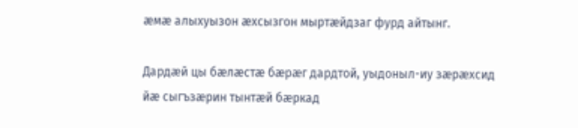æмæ алыхуызон æхсызгон мыртæйдзаг фурд айтынг.

Дардæй цы бæлæстæ бæрæг дардтой, уыдоныл-иу зæрæхсид йæ сыгъзæрин тынтæй бæркад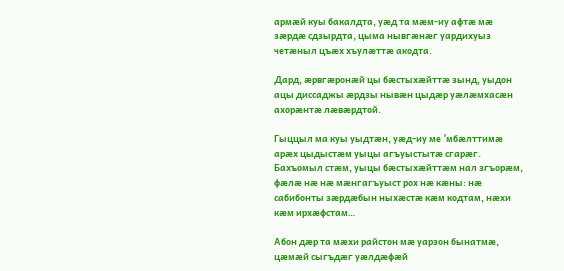армæй куы бакалдта, уæд та мæм-иу афтæ мæ зæрдæ сдзырдта, цыма нывгæнæг уардихуыз четæныл цъæх хъулæттæ акодта.

Дард, æрвгæронæй цы бæстыхæйттæ зынд, уыдон ацы диссаджы æрдзы нывæн цыдæр уæлæмхасæн ахорæнтæ лæвæрдтой.

Гыццыл ма куы уыдтæн, уæд-иу ме ’мбæлттимæ арæх цыдыстæм уыцы агъуыстытæ сгарæг. Бахъомыл стæм, уыцы бæстыхæйттæм нал згъорæм, фæлæ нæ нæ мæнгагъуыст рох нæ кæны: нæ сабибонты зæрдæбын ныхæстæ кæм кодтам, нæхи кæм ирхæфстам…

Абон дæр та мæхи райстон мæ уарзон бынатмæ, цæмæй сыгъдæг уæлдæфæй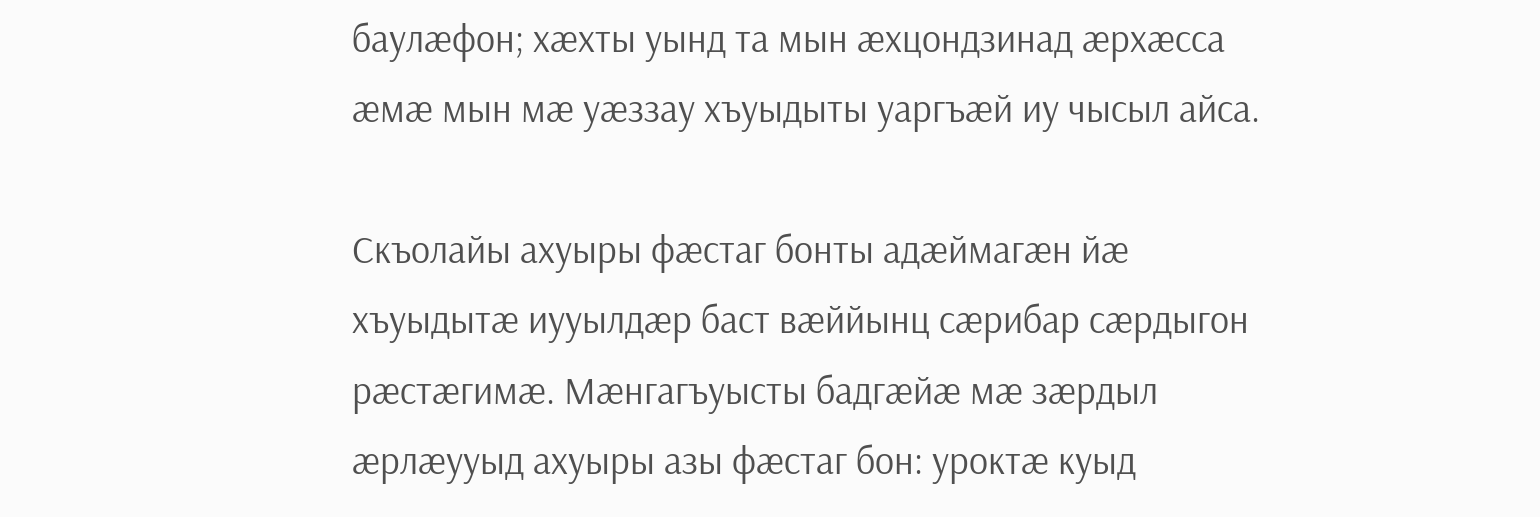баулæфон; хæхты уынд та мын æхцондзинад æрхæсса æмæ мын мæ уæззау хъуыдыты уаргъæй иу чысыл айса.

Скъолайы ахуыры фæстаг бонты адæймагæн йæ хъуыдытæ иууылдæр баст вæййынц сæрибар сæрдыгон рæстæгимæ. Мæнгагъуысты бадгæйæ мæ зæрдыл æрлæууыд ахуыры азы фæстаг бон: уроктæ куыд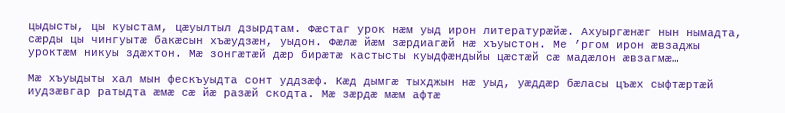цыдысты, цы куыстам, цæуылтыл дзырдтам. Фæстаг урок нæм уыд ирон литературæйæ. Ахуыргæнæг нын нымадта, сæрды цы чингуытæ бакæсын хъæудзæн, уыдон. Фæлæ йæм зæрдиагæй нæ хъуыстон. Ме ’ргом ирон æвзаджы уроктæм никуы здæхтон. Мæ зонгæтæй дæр бирæтæ кастысты куыдфæндыйы цæстæй сæ мадæлон æвзагмæ…

Мæ хъуыдыты хал мын фескъуыдта сонт уддзæф. Кæд дымгæ тыхджын нæ уыд, уæддæр бæласы цъæх сыфтæртæй иудзæвгар ратыдта æмæ сæ йæ разæй скодта. Мæ зæрдæ мæм афтæ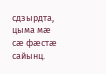сдзырдта, цыма мæ сæ фæстæ сайынц.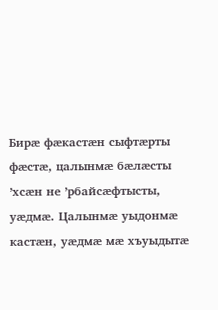Бирæ фæкастæн сыфтæрты фæстæ, цалынмæ бæлæсты ’хсæн не ’рбайсæфтысты, уæдмæ. Цалынмæ уыдонмæ кастæн, уæдмæ мæ хъуыдытæ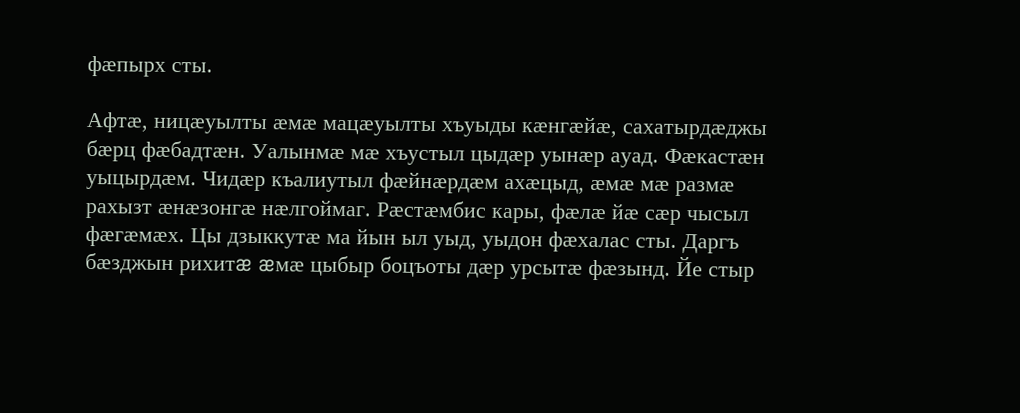фæпырх сты.

Афтæ, ницæуылты æмæ мацæуылты хъуыды кæнгæйæ, сахатырдæджы бæрц фæбадтæн. Уалынмæ мæ хъустыл цыдæр уынæр ауад. Фæкастæн уыцырдæм. Чидæр къалиутыл фæйнæрдæм ахæцыд, æмæ мæ размæ рахызт æнæзонгæ нæлгоймаг. Рæстæмбис кары, фæлæ йæ сæр чысыл фæгæмæх. Цы дзыккутæ ма йын ыл уыд, уыдон фæхалас сты. Даргъ бæзджын рихитæ æмæ цыбыр боцъоты дæр урсытæ фæзынд. Йе стыр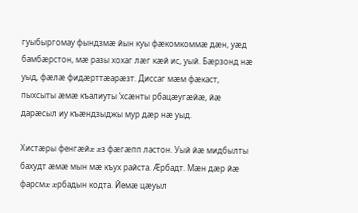гуыбыргомау фындзмæ йын куы фæкомкоммæ дæн, уæд бамбæрстон, мæ разы хохаг лæг кæй ис, уый. Бæрзонд нæ уыд, фæлæ фидæрттæарæзт. Диссаг мæм фæкаст, пыхсыты æмæ къалиуты ’хсæнты рбацæугæйæ, йæ дарæсыл иу къæндзыджы мур дæр нæ уыд.

Хистæры фенгæйæ æз фæгæпп ластон. Уый йæ мидбылты бахудт æмæ мын мæ къух райста. Æрбадт. Мæн дæр йæ фарсмæ æрбадын кодта. Йемæ цæуыл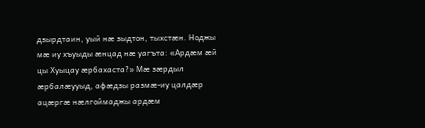дзырдтаин, уый нæ зыдтон, тыхстæн. Ноджы мæ иу хъуыды æнцад нæ уагъта: «Ардæм æй цы Хуыцау æрбахаста?» Мæ зæрдыл æрбалæууыд, афæдзы размæ-иу цалдæр ацæргæ нæлгоймаджы ардæм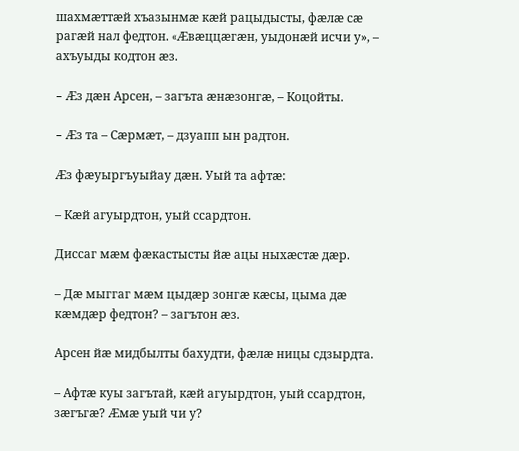шахмæттæй хъазынмæ кæй рацыдысты, фæлæ сæ рагæй нал федтон. «Æвæццæгæн, уыдонæй исчи у», – ахъуыды кодтон æз.

– Æз дæн Арсен, – загъта æнæзонгæ, – Коцойты.

– Æз та – Сæрмæт, – дзуапп ын радтон.

Æз фæуыргъуыйау дæн. Уый та афтæ:

– Кæй агуырдтон, уый ссардтон.

Диссаг мæм фæкастысты йæ ацы ныхæстæ дæр.

– Дæ мыггаг мæм цыдæр зонгæ кæсы, цыма дæ кæмдæр федтон? – загътон æз.

Арсен йæ мидбылты бахудти, фæлæ ницы сдзырдта.

– Афтæ куы загътай, кæй агуырдтон, уый ссардтон, зæгъгæ? Æмæ уый чи у?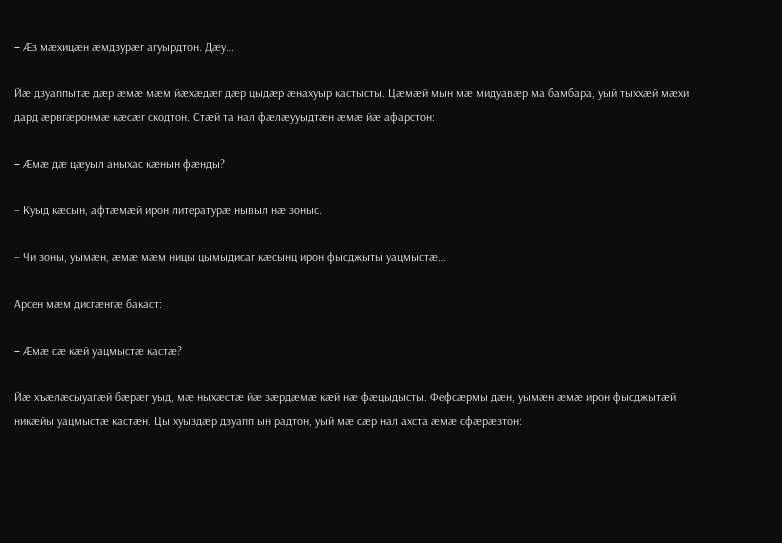– Æз мæхицæн æмдзурæг агуырдтон. Дæу…

Йæ дзуаппытæ дæр æмæ мæм йæхæдæг дæр цыдæр æнахуыр кастысты. Цæмæй мын мæ мидуавæр ма бамбара, уый тыххæй мæхи дард æрвгæронмæ кæсæг скодтон. Стæй та нал фæлæууыдтæн æмæ йæ афарстон:

– Æмæ дæ цæуыл аныхас кæнын фæнды?

– Куыд кæсын, афтæмæй ирон литературæ нывыл нæ зоныс.

– Чи зоны, уымæн, æмæ мæм ницы цымыдисаг кæсынц ирон фысджыты уацмыстæ…

Арсен мæм дисгæнгæ бакаст:

– Æмæ сæ кæй уацмыстæ кастæ?

Йæ хъæлæсыуагæй бæрæг уыд, мæ ныхæстæ йæ зæрдæмæ кæй нæ фæцыдысты. Фефсæрмы дæн, уымæн æмæ ирон фысджытæй никæйы уацмыстæ кастæн. Цы хуыздæр дзуапп ын радтон, уый мæ сæр нал ахста æмæ сфæрæзтон: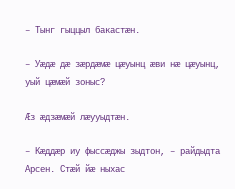– Тынг гыццыл бакастæн.

– Уæдæ дæ зæрдæмæ цæуынц æви нæ цæуынц, уый цæмæй зоныс?

Æз æдзæмæй лæууыдтæн.

– Кæддæр иу фыссæджы зыдтон, – райдыдта Арсен. Стæй йæ ныхас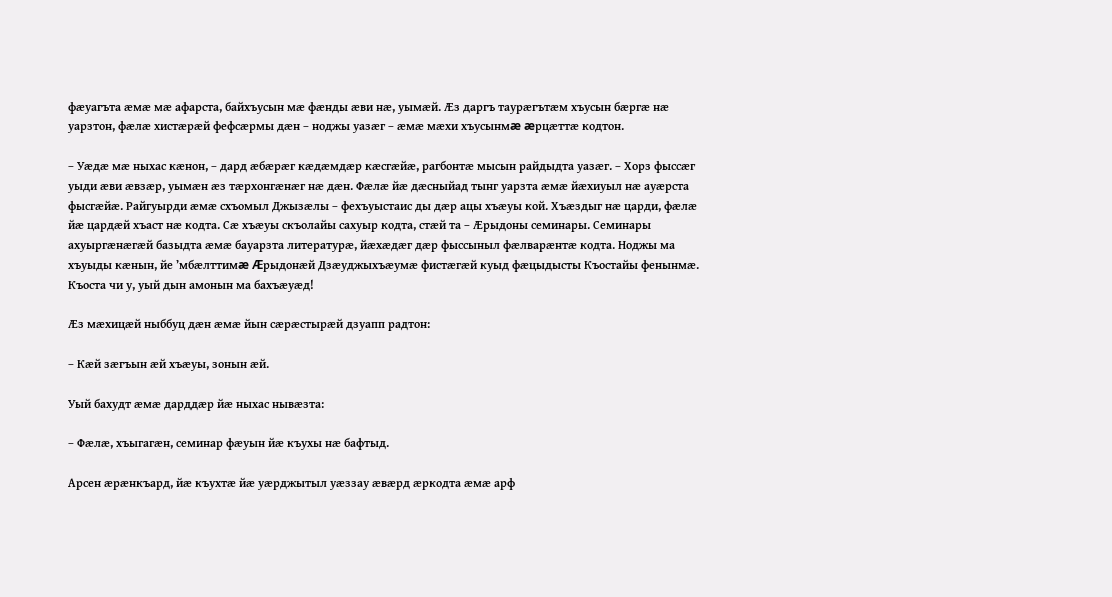фæуагъта æмæ мæ афарста, байхъусын мæ фæнды æви нæ, уымæй. Æз даргъ таурæгътæм хъусын бæргæ нæ уарзтон, фæлæ хистæрæй фефсæрмы дæн – ноджы уазæг – æмæ мæхи хъусынмæ æрцæттæ кодтон.

– Уæдæ мæ ныхас кæнон, – дард æбæрæг кæдæмдæр кæсгæйæ, рагбонтæ мысын райдыдта уазæг. – Хорз фыссæг уыди æви æвзæр, уымæн æз тæрхонгæнæг нæ дæн. Фæлæ йæ дæсныйад тынг уарзта æмæ йæхиуыл нæ ауæрста фысгæйæ. Райгуырди æмæ схъомыл Джызæлы – фехъуыстаис ды дæр ацы хъæуы кой. Хъæздыг нæ царди, фæлæ йæ цардæй хъаст нæ кодта. Сæ хъæуы скъолайы сахуыр кодта, стæй та – Æрыдоны семинары. Семинары ахуыргæнæгæй базыдта æмæ бауарзта литературæ, йæхæдæг дæр фыссыныл фæлварæнтæ кодта. Ноджы ма хъуыды кæнын, йе ’мбæлттимæ Æрыдонæй Дзæуджыхъæумæ фистæгæй куыд фæцыдысты Къостайы фенынмæ. Къоста чи у, уый дын амонын ма бахъæуæд!

Æз мæхицæй ныббуц дæн æмæ йын сæрæстырæй дзуапп радтон:

– Кæй зæгъын æй хъæуы, зонын æй.

Уый бахудт æмæ дарддæр йæ ныхас нывæзта:

– Фæлæ, хъыгагæн, семинар фæуын йæ къухы нæ бафтыд.

Арсен æрæнкъард, йæ къухтæ йæ уæрджытыл уæззау æвæрд æркодта æмæ арф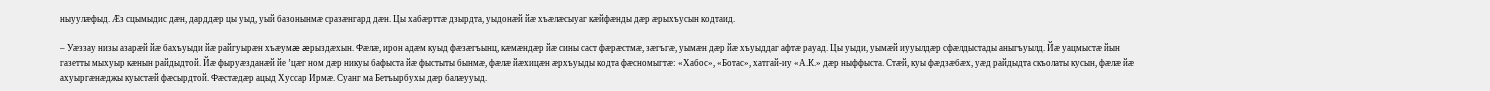ныуулæфыд. Æз сцымыдис дæн, дарддæр цы уыд, уый базонынмæ сразæнгард дæн. Цы хабæрттæ дзырдта, уыдонæй йæ хъæлæсыуаг кæйфæнды дæр æрыхъусын кодтаид.

– Уæззау низы азарæй йæ бахъуыди йæ райгуырæн хъæумæ æрыздæхын. Фæлæ, ирон адæм куыд фæзæгъынц, кæмæндæр йæ сины саст фæрæстмæ, зæгъгæ, уымæн дæр йæ хъуыддаг афтæ рауад. Цы уыди, уымæй иууылдæр сфæлдыстады аныгъуылд. Йæ уацмыстæ йын газетты мыхуыр кæнын райдыдтой. Йæ фыруæзданæй йе ’цæг ном дæр никуы бафыста йæ фыстыты бынмæ, фæлæ йæхицæн æрхъуыды кодта фæсномыгтæ: «Хабос», «Ботас», хатгай-иу «А.К.» дæр ныффыста. Стæй, куы фæдзæбæх, уæд райдыдта скъолаты кусын, фæлæ йæ ахуыргæнæджы куыстæй фæсырдтой. Фæстæдæр ацыд Хуссар Ирмæ. Суанг ма Бетъырбухы дæр балæууыд.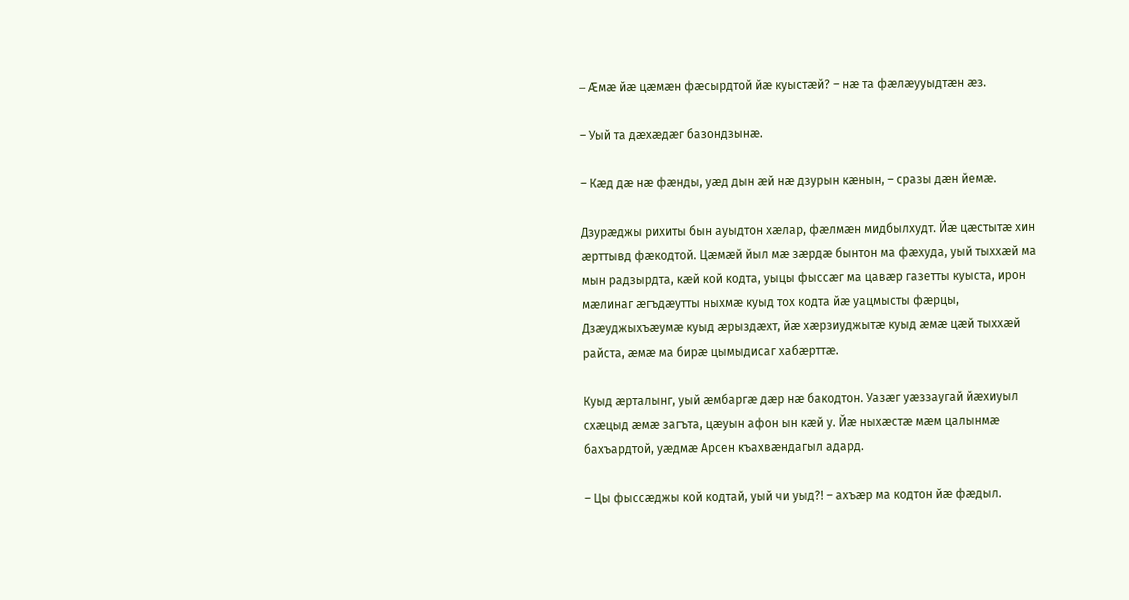– Æмæ йæ цæмæн фæсырдтой йæ куыстæй? – нæ та фæлæууыдтæн æз.

– Уый та дæхæдæг базондзынæ.

– Кæд дæ нæ фæнды, уæд дын æй нæ дзурын кæнын, – сразы дæн йемæ.

Дзурæджы рихиты бын ауыдтон хæлар, фæлмæн мидбылхудт. Йæ цæстытæ хин æрттывд фæкодтой. Цæмæй йыл мæ зæрдæ бынтон ма фæхуда, уый тыххæй ма мын радзырдта, кæй кой кодта, уыцы фыссæг ма цавæр газетты куыста, ирон мæлинаг æгъдæутты ныхмæ куыд тох кодта йæ уацмысты фæрцы, Дзæуджыхъæумæ куыд æрыздæхт, йæ хæрзиуджытæ куыд æмæ цæй тыххæй райста, æмæ ма бирæ цымыдисаг хабæрттæ.

Куыд æрталынг, уый æмбаргæ дæр нæ бакодтон. Уазæг уæззаугай йæхиуыл схæцыд æмæ загъта, цæуын афон ын кæй у. Йæ ныхæстæ мæм цалынмæ бахъардтой, уæдмæ Арсен къахвæндагыл адард.

– Цы фыссæджы кой кодтай, уый чи уыд?! – ахъæр ма кодтон йæ фæдыл.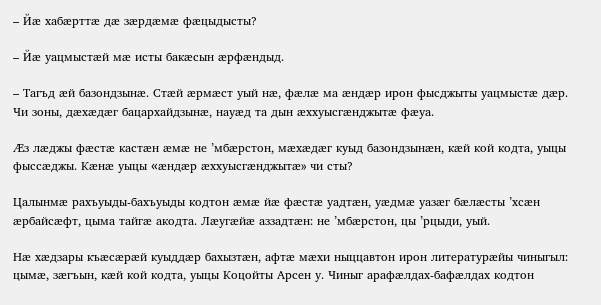– Йæ хабæрттæ дæ зæрдæмæ фæцыдысты?

– Йæ уацмыстæй мæ исты бакæсын æрфæндыд.

– Тагъд æй базондзынæ. Стæй æрмæст уый нæ, фæлæ ма æндæр ирон фысджыты уацмыстæ дæр. Чи зоны, дæхæдæг бацархайдзынæ, науæд та дын æххуысгæнджытæ фæуа.

Æз лæджы фæстæ кастæн æмæ не ’мбæрстон, мæхæдæг куыд базондзынæн, кæй кой кодта, уыцы фыссæджы. Кæнæ уыцы «æндæр æххуысгæнджытæ» чи сты?

Цалынмæ рахъуыды-бахъуыды кодтон æмæ йæ фæстæ уадтæн, уæдмæ уазæг бæлæсты ’хсæн æрбайсæфт, цыма тайгæ акодта. Лæугæйæ аззадтæн: не ’мбæрстон, цы ’рцыди, уый.

Нæ хæдзары къæсæрæй куыддæр бахызтæн, афтæ мæхи ныццавтон ирон литературæйы чиныгыл: цымæ, зæгъын, кæй кой кодта, уыцы Коцойты Арсен у. Чиныг арафæлдах-бафæлдах кодтон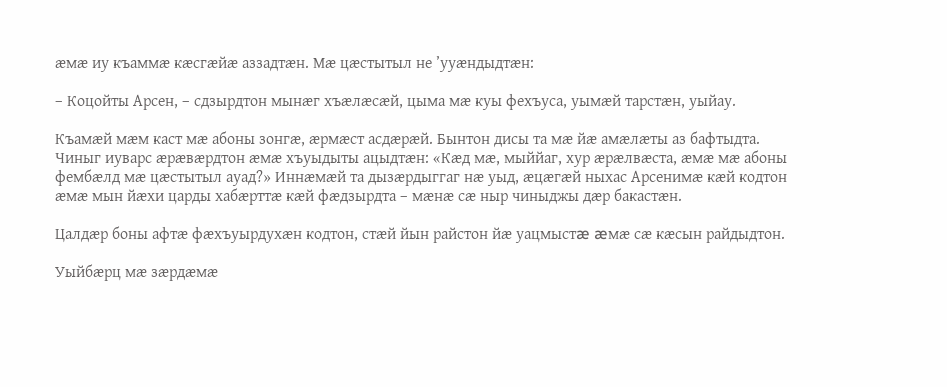æмæ иу къаммæ кæсгæйæ аззадтæн. Мæ цæстытыл не ’ууæндыдтæн:

– Коцойты Арсен, – сдзырдтон мынæг хъæлæсæй, цыма мæ куы фехъуса, уымæй тарстæн, уыйау.

Къамæй мæм каст мæ абоны зонгæ, æрмæст асдæрæй. Бынтон дисы та мæ йæ амæлæты аз бафтыдта. Чиныг иуварс æрæвæрдтон æмæ хъуыдыты ацыдтæн: «Кæд мæ, мыййаг, хур æрæлвæста, æмæ мæ абоны фембæлд мæ цæстытыл ауад?» Иннæмæй та дызæрдыггаг нæ уыд, æцæгæй ныхас Арсенимæ кæй кодтон æмæ мын йæхи царды хабæрттæ кæй фæдзырдта – мæнæ сæ ныр чиныджы дæр бакастæн.

Цалдæр боны афтæ фæхъуырдухæн кодтон, стæй йын райстон йæ уацмыстæ æмæ сæ кæсын райдыдтон.

Уыйбæрц мæ зæрдæмæ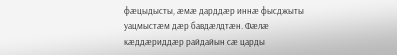фæцыдысты, æмæ дарддæр иннæ фысджыты уацмыстæм дæр бавдæлдтæн. Фæлæ кæддæриддæр райдайын сæ царды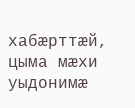хабæрттæй, цыма мæхи уыдонимæ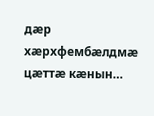дæр хæрхфембæлдмæ цæттæ кæнын…